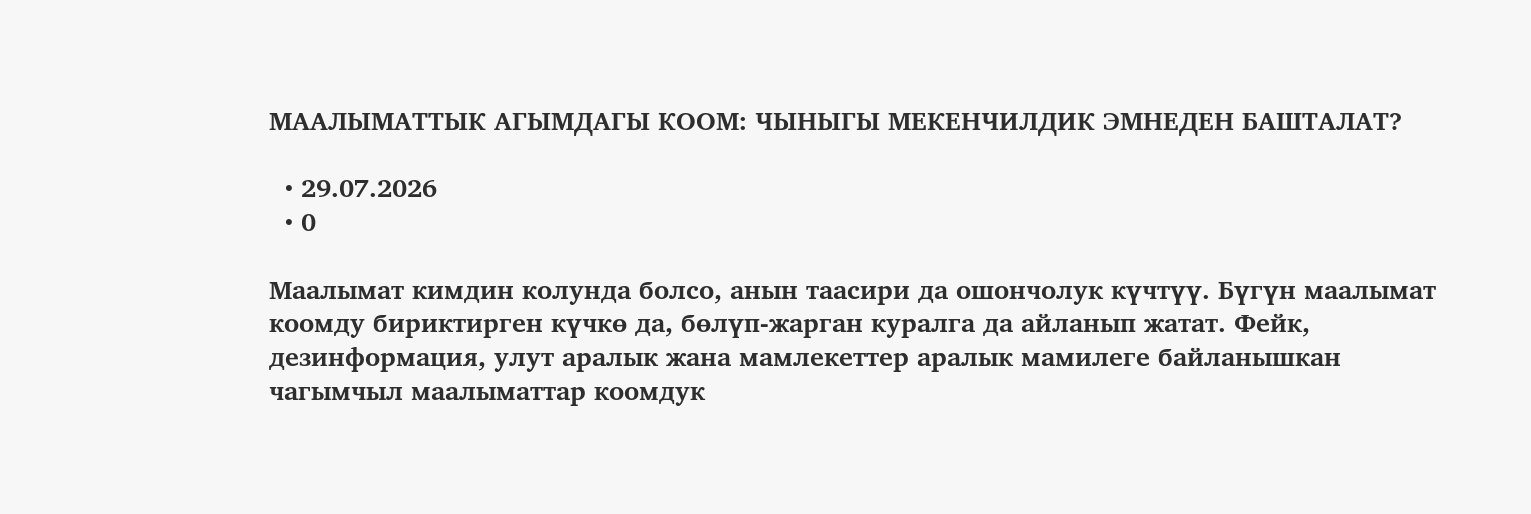МААЛЫМАТТЫК АГЫМДАГЫ КООМ: ЧЫНЫГЫ МЕКЕНЧИЛДИК ЭМНЕДЕН БАШТАЛАТ?

  • 29.07.2026
  • 0

Маалымат кимдин колунда болсо, анын таасири да ошончолук күчтүү. Бүгүн маалымат коомду бириктирген күчкө да, бөлүп-жарган куралга да айланып жатат. Фейк, дезинформация, улут аралык жана мамлекеттер аралык мамилеге байланышкан чагымчыл маалыматтар коомдук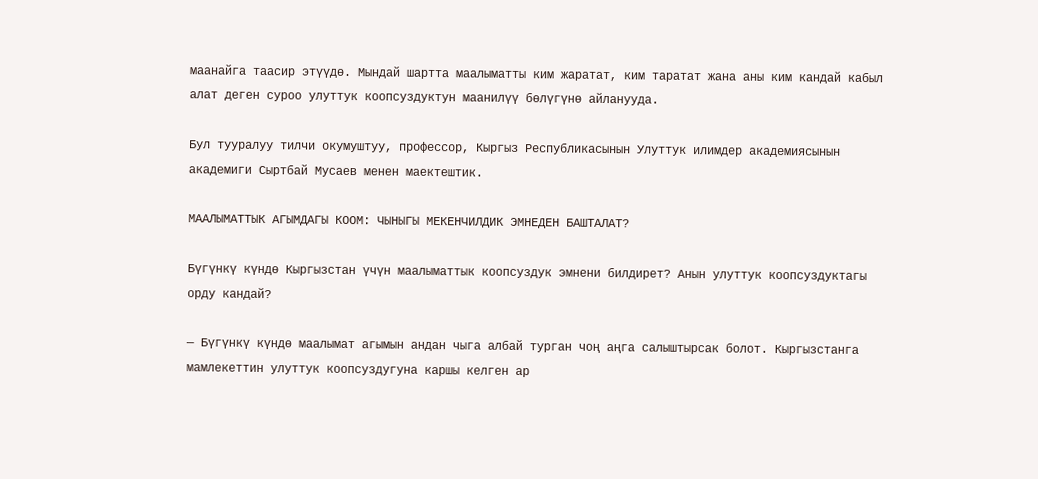маанайга таасир этүүдө. Мындай шартта маалыматты ким жаратат, ким таратат жана аны ким кандай кабыл алат деген суроо улуттук коопсуздуктун маанилүү бөлүгүнө айланууда.

Бул тууралуу тилчи окумуштуу, профессор, Кыргыз Республикасынын Улуттук илимдер академиясынын академиги Сыртбай Мусаев менен маектештик.

МААЛЫМАТТЫК АГЫМДАГЫ КООМ: ЧЫНЫГЫ МЕКЕНЧИЛДИК ЭМНЕДЕН БАШТАЛАТ?

Бүгүнкү күндө Кыргызстан үчүн маалыматтык коопсуздук эмнени билдирет? Анын улуттук коопсуздуктагы орду кандай?

— Бүгүнкү күндө маалымат агымын андан чыга албай турган чоң аңга салыштырсак болот. Кыргызстанга мамлекеттин улуттук коопсуздугуна каршы келген ар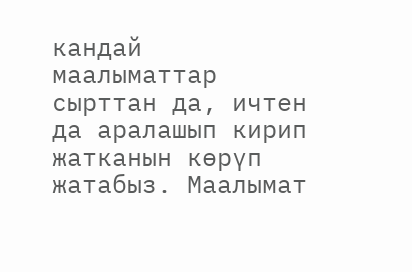кандай маалыматтар сырттан да, ичтен да аралашып кирип жатканын көрүп жатабыз. Маалымат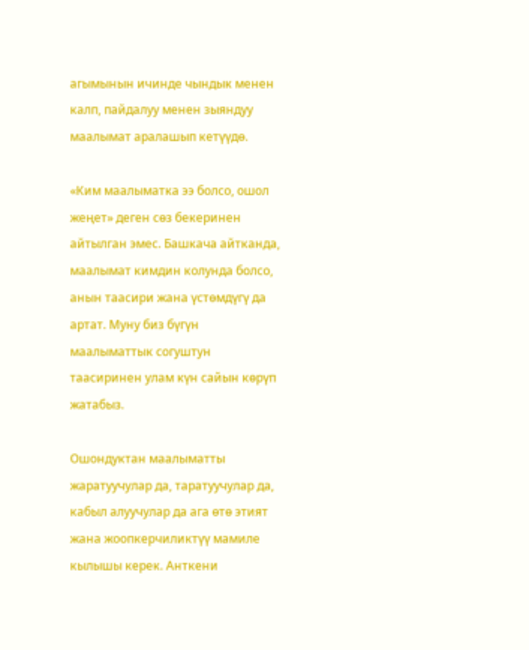агымынын ичинде чындык менен калп, пайдалуу менен зыяндуу маалымат аралашып кетүүдө.

«Ким маалыматка ээ болсо, ошол жеңет» деген сөз бекеринен айтылган эмес. Башкача айтканда, маалымат кимдин колунда болсо, анын таасири жана үстөмдүгү да артат. Муну биз бүгүн маалыматтык согуштун таасиринен улам күн сайын көрүп жатабыз.

Ошондуктан маалыматты жаратуучулар да, таратуучулар да, кабыл алуучулар да ага өтө этият жана жоопкерчиликтүү мамиле кылышы керек. Анткени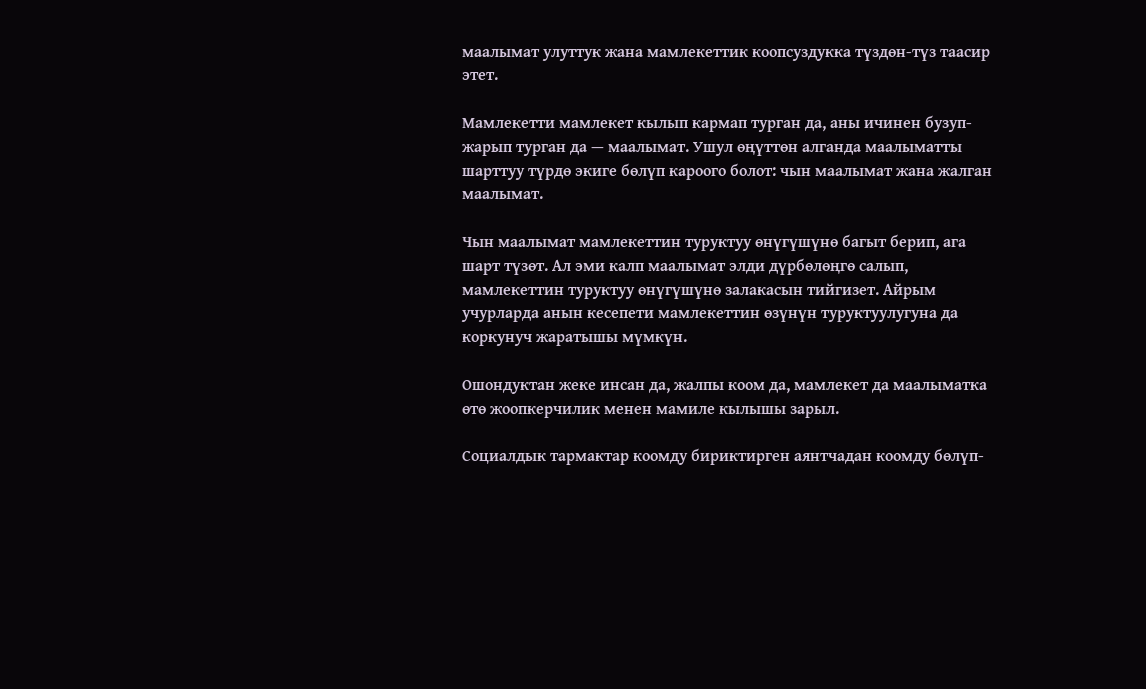маалымат улуттук жана мамлекеттик коопсуздукка түздөн-түз таасир этет.

Мамлекетти мамлекет кылып кармап турган да, аны ичинен бузуп-жарып турган да — маалымат. Ушул өңүттөн алганда маалыматты шарттуу түрдө экиге бөлүп кароого болот: чын маалымат жана жалган маалымат.

Чын маалымат мамлекеттин туруктуу өнүгүшүнө багыт берип, ага шарт түзөт. Ал эми калп маалымат элди дүрбөлөңгө салып, мамлекеттин туруктуу өнүгүшүнө залакасын тийгизет. Айрым учурларда анын кесепети мамлекеттин өзүнүн туруктуулугуна да коркунуч жаратышы мүмкүн.

Ошондуктан жеке инсан да, жалпы коом да, мамлекет да маалыматка өтө жоопкерчилик менен мамиле кылышы зарыл.

Социалдык тармактар коомду бириктирген аянтчадан коомду бөлүп-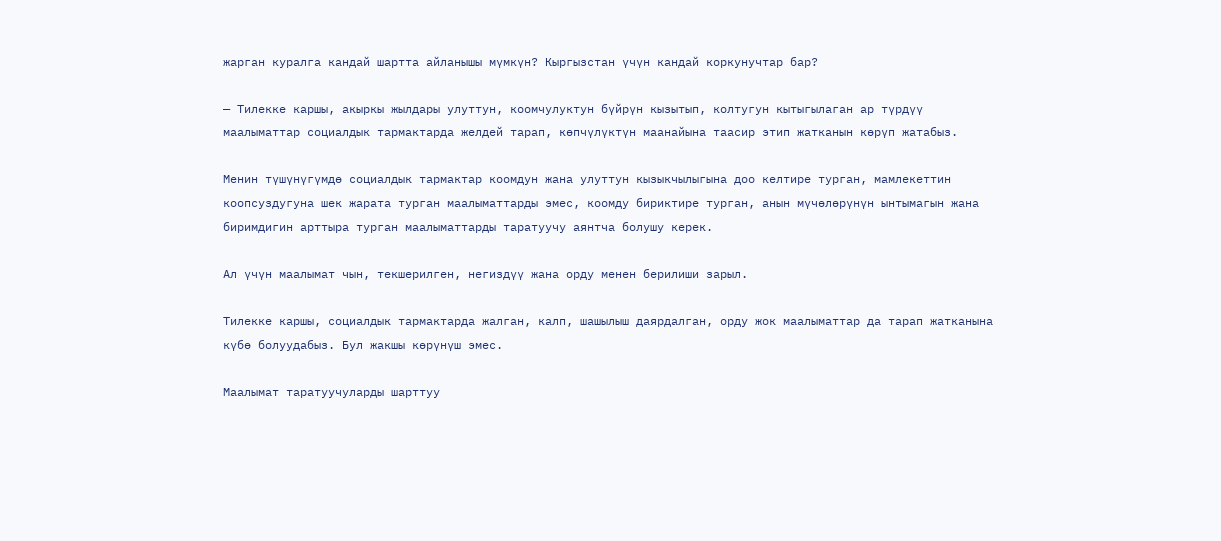жарган куралга кандай шартта айланышы мүмкүн? Кыргызстан үчүн кандай коркунучтар бар?

— Тилекке каршы, акыркы жылдары улуттун, коомчулуктун бүйрүн кызытып, колтугун кытыгылаган ар түрдүү маалыматтар социалдык тармактарда желдей тарап, көпчүлүктүн маанайына таасир этип жатканын көрүп жатабыз.

Менин түшүнүгүмдө социалдык тармактар коомдун жана улуттун кызыкчылыгына доо келтире турган, мамлекеттин коопсуздугуна шек жарата турган маалыматтарды эмес, коомду бириктире турган, анын мүчөлөрүнүн ынтымагын жана биримдигин арттыра турган маалыматтарды таратуучу аянтча болушу керек.

Ал үчүн маалымат чын, текшерилген, негиздүү жана орду менен берилиши зарыл.

Тилекке каршы, социалдык тармактарда жалган, калп, шашылыш даярдалган, орду жок маалыматтар да тарап жатканына күбө болуудабыз. Бул жакшы көрүнүш эмес.

Маалымат таратуучуларды шарттуу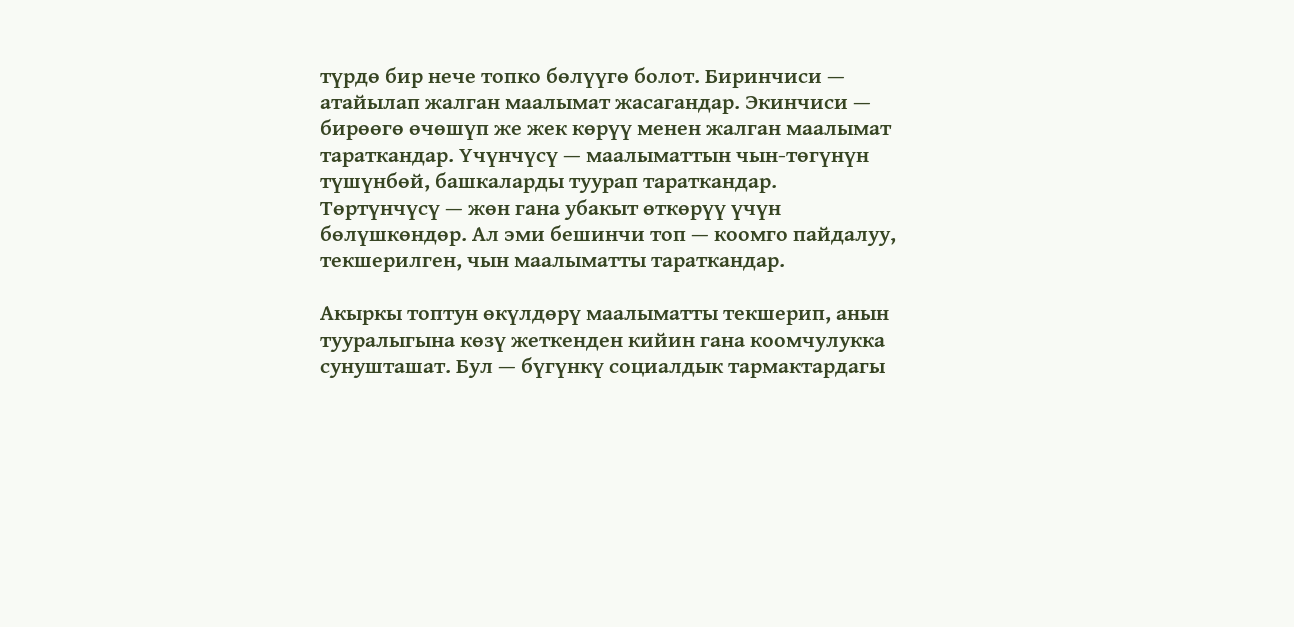түрдө бир нече топко бөлүүгө болот. Биринчиси — атайылап жалган маалымат жасагандар. Экинчиси — бирөөгө өчөшүп же жек көрүү менен жалган маалымат тараткандар. Үчүнчүсү — маалыматтын чын-төгүнүн түшүнбөй, башкаларды туурап тараткандар. Төртүнчүсү — жөн гана убакыт өткөрүү үчүн бөлүшкөндөр. Ал эми бешинчи топ — коомго пайдалуу, текшерилген, чын маалыматты тараткандар.

Акыркы топтун өкүлдөрү маалыматты текшерип, анын тууралыгына көзү жеткенден кийин гана коомчулукка сунушташат. Бул — бүгүнкү социалдык тармактардагы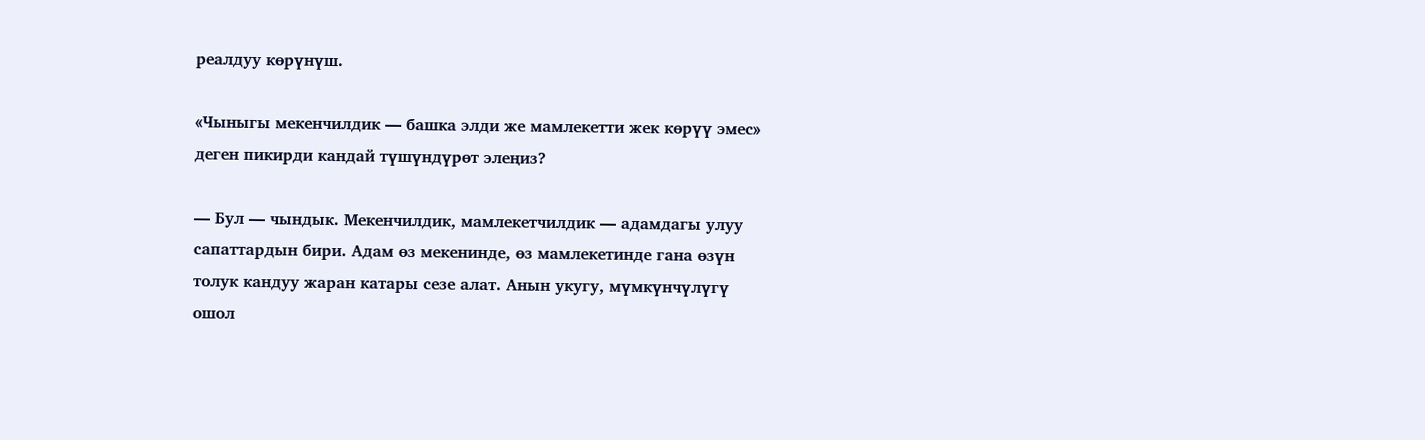реалдуу көрүнүш.

«Чыныгы мекенчилдик — башка элди же мамлекетти жек көрүү эмес» деген пикирди кандай түшүндүрөт элеңиз?

— Бул — чындык. Мекенчилдик, мамлекетчилдик — адамдагы улуу сапаттардын бири. Адам өз мекенинде, өз мамлекетинде гана өзүн толук кандуу жаран катары сезе алат. Анын укугу, мүмкүнчүлүгү ошол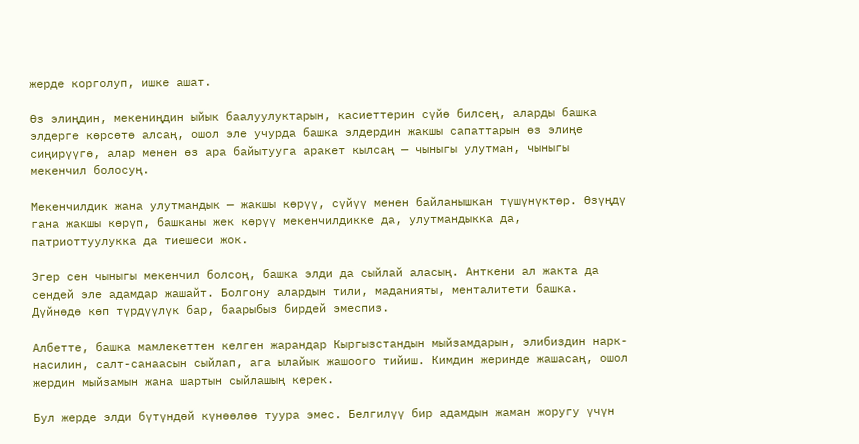жерде корголуп, ишке ашат.

Өз элиңдин, мекениңдин ыйык баалуулуктарын, касиеттерин сүйө билсең, аларды башка элдерге көрсөтө алсаң, ошол эле учурда башка элдердин жакшы сапаттарын өз элиңе сиңирүүгө, алар менен өз ара байытууга аракет кылсаң — чыныгы улутман, чыныгы мекенчил болосуң.

Мекенчилдик жана улутмандык — жакшы көрүү, сүйүү менен байланышкан түшүнүктөр. Өзүңдү гана жакшы көрүп, башканы жек көрүү мекенчилдикке да, улутмандыкка да, патриоттуулукка да тиешеси жок.

Эгер сен чыныгы мекенчил болсоң, башка элди да сыйлай аласың. Анткени ал жакта да сендей эле адамдар жашайт. Болгону алардын тили, маданияты, менталитети башка. Дүйнөдө көп түрдүүлүк бар, баарыбыз бирдей эмеспиз.

Албетте, башка мамлекеттен келген жарандар Кыргызстандын мыйзамдарын, элибиздин нарк-насилин, салт-санаасын сыйлап, ага ылайык жашоого тийиш. Кимдин жеринде жашасаң, ошол жердин мыйзамын жана шартын сыйлашың керек.

Бул жерде элди бүтүндөй күнөөлөө туура эмес. Белгилүү бир адамдын жаман жоругу үчүн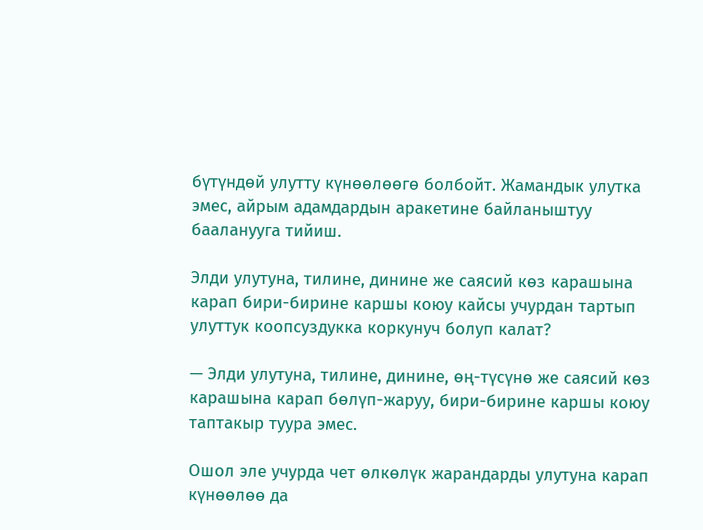бүтүндөй улутту күнөөлөөгө болбойт. Жамандык улутка эмес, айрым адамдардын аракетине байланыштуу бааланууга тийиш.

Элди улутуна, тилине, динине же саясий көз карашына карап бири-бирине каршы коюу кайсы учурдан тартып улуттук коопсуздукка коркунуч болуп калат?

— Элди улутуна, тилине, динине, өң-түсүнө же саясий көз карашына карап бөлүп-жаруу, бири-бирине каршы коюу таптакыр туура эмес.

Ошол эле учурда чет өлкөлүк жарандарды улутуна карап күнөөлөө да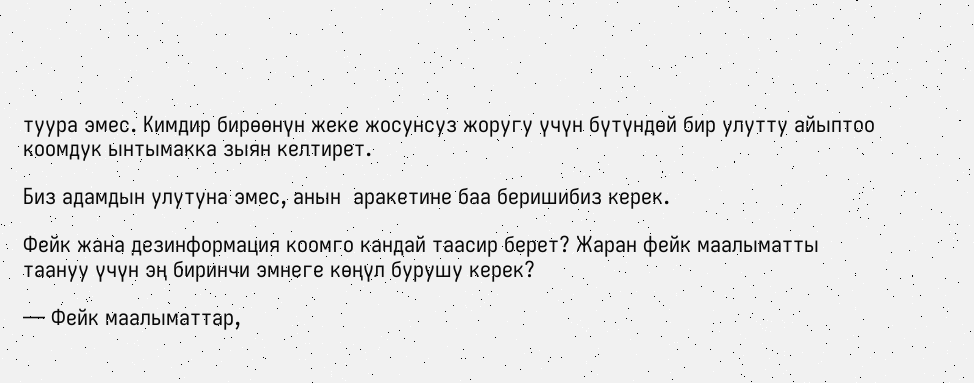туура эмес. Кимдир бирөөнүн жеке жосунсуз жоругу үчүн бүтүндөй бир улутту айыптоо коомдук ынтымакка зыян келтирет.

Биз адамдын улутуна эмес, анын  аракетине баа беришибиз керек.

Фейк жана дезинформация коомго кандай таасир берет? Жаран фейк маалыматты таануу үчүн эң биринчи эмнеге көңүл бурушу керек?

— Фейк маалыматтар,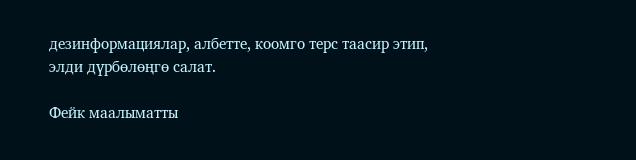дезинформациялар, албетте, коомго терс таасир этип, элди дүрбөлөңгө салат.

Фейк маалыматты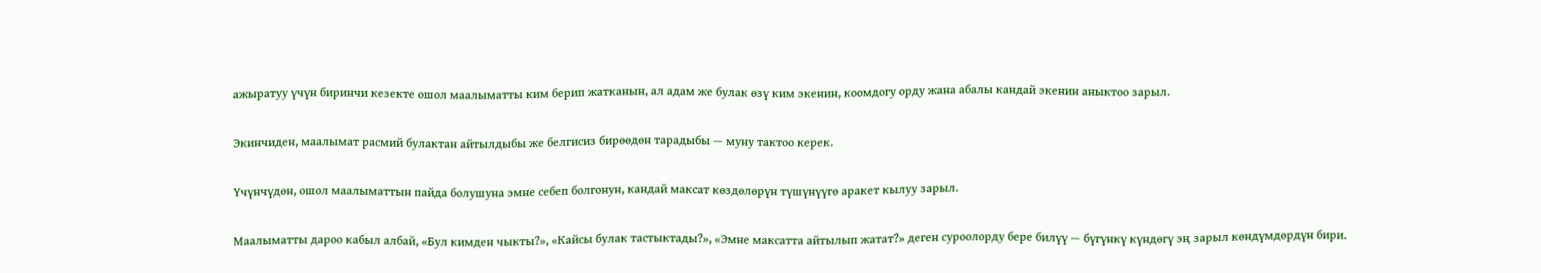ажыратуу үчүн биринчи кезекте ошол маалыматты ким берип жатканын, ал адам же булак өзү ким экенин, коомдогу орду жана абалы кандай экенин аныктоо зарыл.

Экинчиден, маалымат расмий булактан айтылдыбы же белгисиз бирөөдөн тарадыбы — муну тактоо керек.

Үчүнчүдөн, ошол маалыматтын пайда болушуна эмне себеп болгонун, кандай максат көздөлөрүн түшүнүүгө аракет кылуу зарыл.

Маалыматты дароо кабыл албай, «Бул кимден чыкты?», «Кайсы булак тастыктады?», «Эмне максатта айтылып жатат?» деген суроолорду бере билүү — бүгүнкү күндөгү эң зарыл көндүмдөрдүн бири.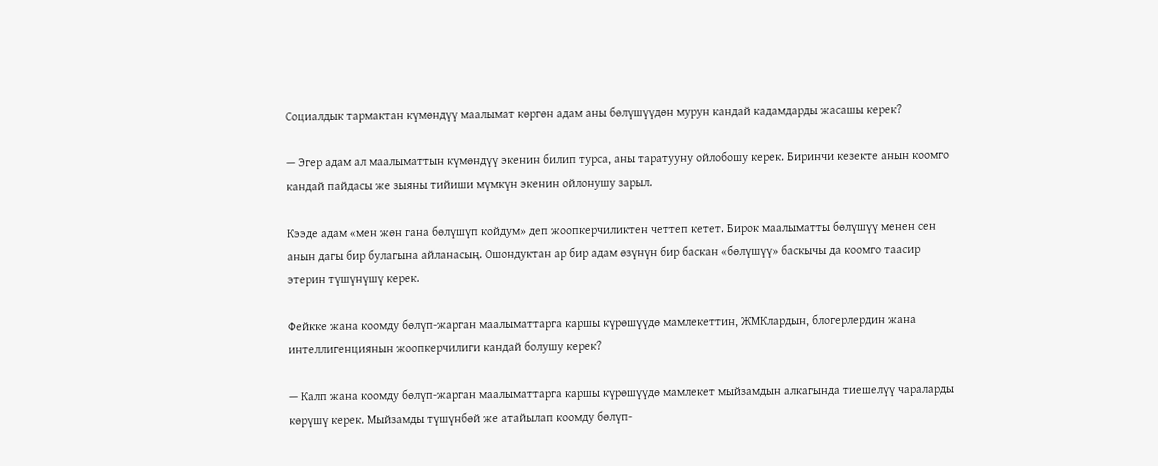Социалдык тармактан күмөндүү маалымат көргөн адам аны бөлүшүүдөн мурун кандай кадамдарды жасашы керек?

— Эгер адам ал маалыматтын күмөндүү экенин билип турса, аны таратууну ойлобошу керек. Биринчи кезекте анын коомго кандай пайдасы же зыяны тийиши мүмкүн экенин ойлонушу зарыл.

Кээде адам «мен жөн гана бөлүшүп койдум» деп жоопкерчиликтен четтеп кетет. Бирок маалыматты бөлүшүү менен сен анын дагы бир булагына айланасың. Ошондуктан ар бир адам өзүнүн бир баскан «бөлүшүү» баскычы да коомго таасир этерин түшүнүшү керек.

Фейкке жана коомду бөлүп-жарган маалыматтарга каршы күрөшүүдө мамлекеттин, ЖМКлардын, блогерлердин жана интеллигенциянын жоопкерчилиги кандай болушу керек?

— Калп жана коомду бөлүп-жарган маалыматтарга каршы күрөшүүдө мамлекет мыйзамдын алкагында тиешелүү чараларды көрүшү керек. Мыйзамды түшүнбөй же атайылап коомду бөлүп-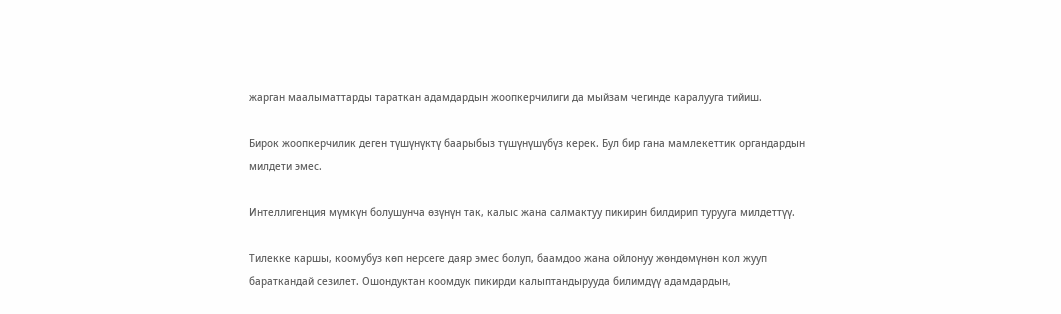жарган маалыматтарды тараткан адамдардын жоопкерчилиги да мыйзам чегинде каралууга тийиш.

Бирок жоопкерчилик деген түшүнүктү баарыбыз түшүнүшүбүз керек. Бул бир гана мамлекеттик органдардын милдети эмес.

Интеллигенция мүмкүн болушунча өзүнүн так, калыс жана салмактуу пикирин билдирип турууга милдеттүү.

Тилекке каршы, коомубуз көп нерсеге даяр эмес болуп, баамдоо жана ойлонуу жөндөмүнөн кол жууп бараткандай сезилет. Ошондуктан коомдук пикирди калыптандырууда билимдүү адамдардын,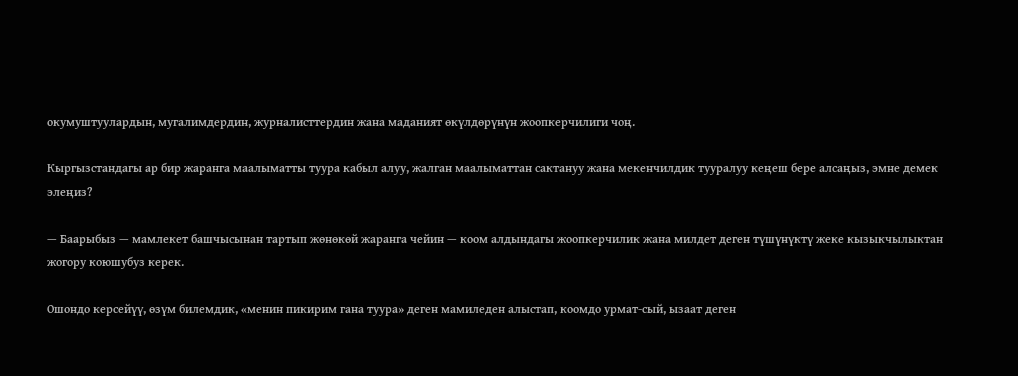окумуштуулардын, мугалимдердин, журналисттердин жана маданият өкүлдөрүнүн жоопкерчилиги чоң.

Кыргызстандагы ар бир жаранга маалыматты туура кабыл алуу, жалган маалыматтан сактануу жана мекенчилдик тууралуу кеңеш бере алсаңыз, эмне демек элеңиз?

— Баарыбыз — мамлекет башчысынан тартып жөнөкөй жаранга чейин — коом алдындагы жоопкерчилик жана милдет деген түшүнүктү жеке кызыкчылыктан жогору коюшубуз керек.

Ошондо керсейүү, өзүм билемдик, «менин пикирим гана туура» деген мамиледен алыстап, коомдо урмат-сый, ызаат деген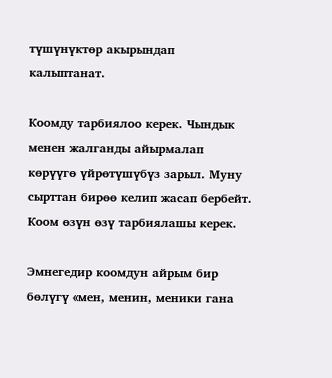түшүнүктөр акырындап калыптанат.

Коомду тарбиялоо керек. Чындык менен жалганды айырмалап көрүүгө үйрөтүшүбүз зарыл. Муну сырттан бирөө келип жасап бербейт. Коом өзүн өзү тарбиялашы керек.

Эмнегедир коомдун айрым бир бөлүгү «мен, менин, меники гана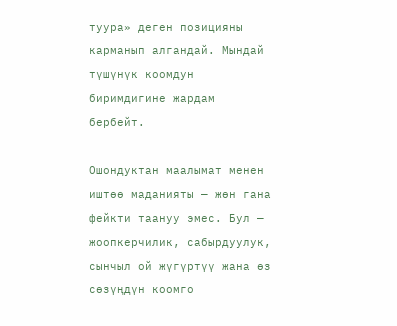туура» деген позицияны карманып алгандай. Мындай түшүнүк коомдун биримдигине жардам бербейт.

Ошондуктан маалымат менен иштөө маданияты — жөн гана фейкти таануу эмес. Бул — жоопкерчилик, сабырдуулук, сынчыл ой жүгүртүү жана өз сөзүңдүн коомго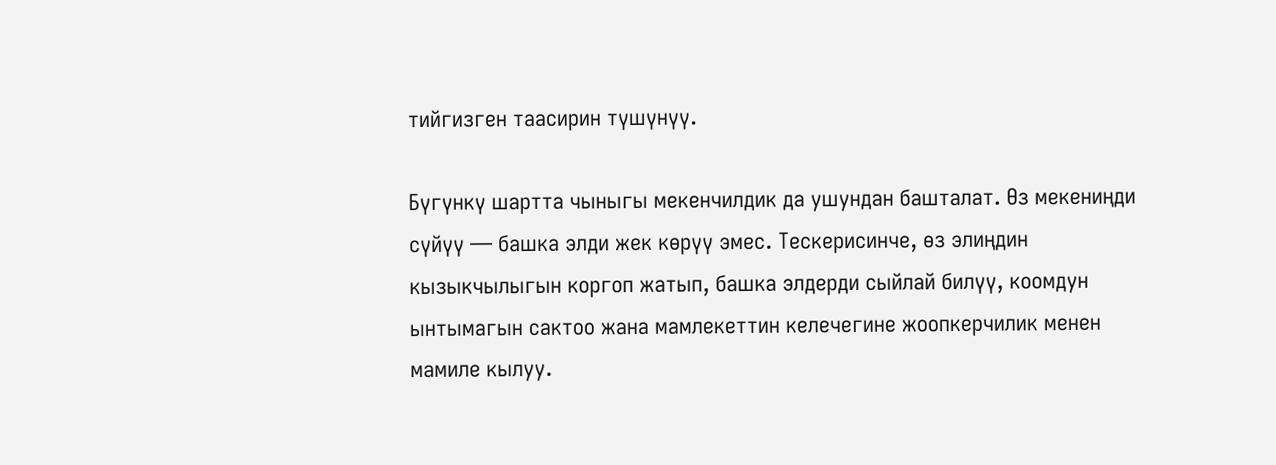тийгизген таасирин түшүнүү.

Бүгүнкү шартта чыныгы мекенчилдик да ушундан башталат. Өз мекениңди сүйүү — башка элди жек көрүү эмес. Тескерисинче, өз элиңдин кызыкчылыгын коргоп жатып, башка элдерди сыйлай билүү, коомдун ынтымагын сактоо жана мамлекеттин келечегине жоопкерчилик менен мамиле кылуу.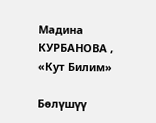Мадина КУРБАНОВА , «Кут Билим»

Бөлүшүү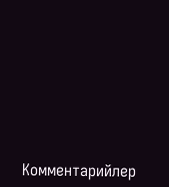Комментарийлер